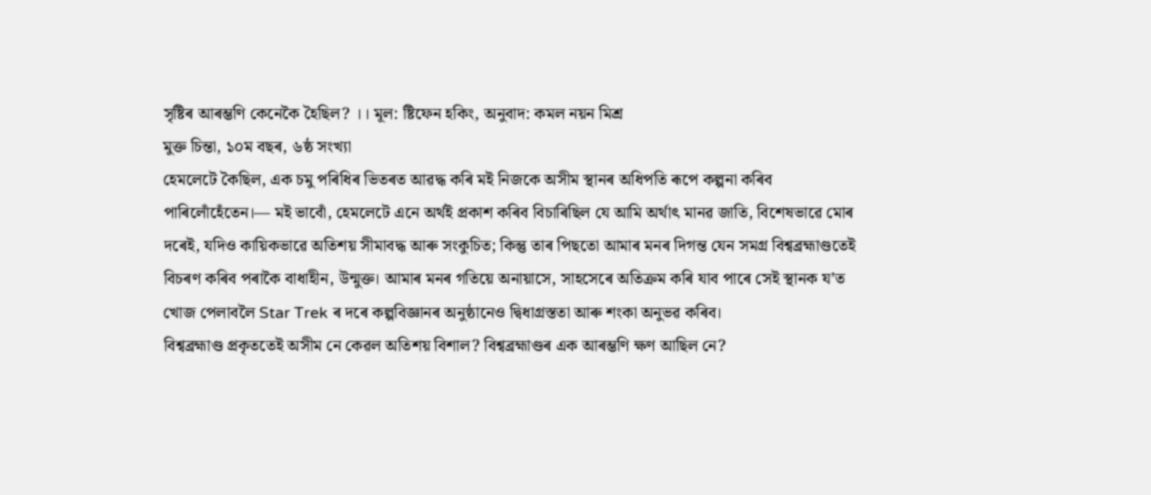সৃষ্টিৰ আৰম্ভণি কেনেকৈ হৈছিল? ।। মূল: ষ্টিফেন হকিং, অনুবাদ: কমল নয়ন মিশ্ৰ
মুক্ত চিন্তা, ১০ম বছৰ, ৬ষ্ঠ সংখ্যা
হেমলেটে কৈছিল, এক চমু পৰিধিৰ ভিতৰত আৱদ্ধ কৰি মই নিজকে অসীম স্থানৰ অধিপতি ৰূপে কল্পনা কৰিব পাৰিলোঁহেঁতেন।— মই ভাবোঁ, হেমলেটে এনে অৰ্থই প্ৰকাশ কৰিব বিচাৰিছিল যে আমি অৰ্থাৎ মানৱ জাতি, বিশেষভাৱে মোৰ দৰেই, যদিও কায়িকভাৱে অতিশয় সীমাবদ্ধ আৰু সংকুচিত; কিন্তু তাৰ পিছতো আমাৰ মনৰ দিগন্ত যেন সমগ্ৰ বিশ্বব্ৰহ্মাণ্ডতেই বিচৰণ কৰিব পৰাকৈ বাধাহীন, উন্মুক্ত। আমাৰ মনৰ গতিয়ে অনায়াসে, সাহসেৰে অতিক্ৰম কৰি যাব পাৰে সেই স্থানক য’ত খোজ পেলাবলৈ Star Trek ৰ দৰে কল্পবিজ্ঞানৰ অনুষ্ঠানেও দ্বিধাগ্ৰস্ততা আৰু শংকা অনুভৱ কৰিব।
বিশ্বব্ৰহ্মাণ্ড প্ৰকৃততেই অসীম নে কেৱল অতিশয় বিশাল? বিশ্বব্ৰহ্মাণ্ডৰ এক আৰম্ভণি ক্ষণ আছিল নে?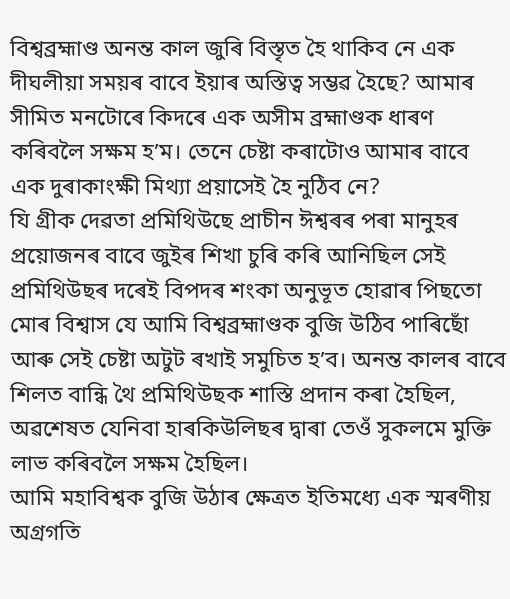বিশ্বব্ৰহ্মাণ্ড অনন্ত কাল জুৰি বিস্তৃত হৈ থাকিব নে এক দীঘলীয়া সময়ৰ বাবে ইয়াৰ অস্তিত্ব সম্ভৱ হৈছে? আমাৰ সীমিত মনটোৰে কিদৰে এক অসীম ব্ৰহ্মাণ্ডক ধাৰণ কৰিবলৈ সক্ষম হ’ম। তেনে চেষ্টা কৰাটোও আমাৰ বাবে এক দুৰাকাংক্ষী মিথ্যা প্ৰয়াসেই হৈ নুঠিব নে?
যি গ্ৰীক দেৱতা প্ৰমিথিউছে প্ৰাচীন ঈশ্বৰৰ পৰা মানুহৰ প্ৰয়োজনৰ বাবে জুইৰ শিখা চুৰি কৰি আনিছিল সেই প্ৰমিথিউছৰ দৰেই বিপদৰ শংকা অনুভূত হোৱাৰ পিছতো মোৰ বিশ্বাস যে আমি বিশ্বব্ৰহ্মাণ্ডক বুজি উঠিব পাৰিছোঁ আৰু সেই চেষ্টা অটুট ৰখাই সমুচিত হ’ব। অনন্ত কালৰ বাবে শিলত বান্ধি থৈ প্ৰমিথিউছক শাস্তি প্ৰদান কৰা হৈছিল, অৱশেষত যেনিবা হাৰকিউলিছৰ দ্বাৰা তেওঁ সুকলমে মুক্তি লাভ কৰিবলৈ সক্ষম হৈছিল।
আমি মহাবিশ্বক বুজি উঠাৰ ক্ষেত্ৰত ইতিমধ্যে এক স্মৰণীয় অগ্ৰগতি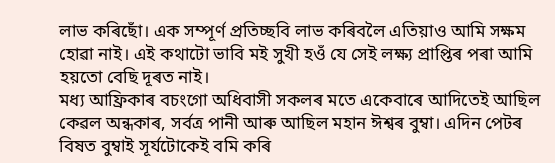লাভ কৰিছোঁ। এক সম্পূৰ্ণ প্ৰতিচ্ছবি লাভ কৰিবলৈ এতিয়াও আমি সক্ষম হোৱা নাই। এই কথাটো ভাবি মই সুখী হওঁ যে সেই লক্ষ্য প্ৰাপ্তিৰ পৰা আমি হয়তো বেছি দূৰত নাই।
মধ্য আফ্ৰিকাৰ বচংগো অধিবাসী সকলৰ মতে একেবাৰে আদিতেই আছিল কেৱল অন্ধকাৰ, সৰ্বত্ৰ পানী আৰু আছিল মহান ঈশ্বৰ বুম্বা। এদিন পেটৰ বিষত বুম্বাই সূৰ্যটোকেই বমি কৰি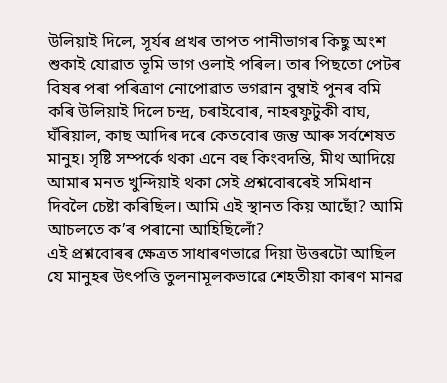উলিয়াই দিলে, সূৰ্যৰ প্ৰখৰ তাপত পানীভাগৰ কিছু অংশ শুকাই যোৱাত ভূমি ভাগ ওলাই পৰিল। তাৰ পিছতো পেটৰ বিষৰ পৰা পৰিত্ৰাণ নোপোৱাত ভগৱান বুম্বাই পুনৰ বমি কৰি উলিয়াই দিলে চন্দ্ৰ, চৰাইবোৰ, নাহৰফুটুকী বাঘ, ঘঁৰিয়াল, কাছ আদিৰ দৰে কেতবোৰ জন্তু আৰু সৰ্বশেষত মানুহ। সৃষ্টি সম্পৰ্কে থকা এনে বহু কিংবদন্তি, মীথ আদিয়ে আমাৰ মনত খুন্দিয়াই থকা সেই প্ৰশ্নবোৰৰেই সমিধান দিবলৈ চেষ্টা কৰিছিল। আমি এই স্থানত কিয় আছোঁ? আমি আচলতে ক’ৰ পৰানো আহিছিলোঁ?
এই প্ৰশ্নবোৰৰ ক্ষেত্ৰত সাধাৰণভাৱে দিয়া উত্তৰটো আছিল যে মানুহৰ উৎপত্তি তুলনামূলকভাৱে শেহতীয়া কাৰণ মানৱ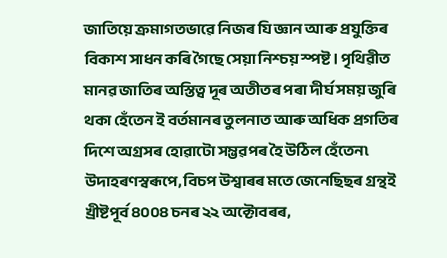জাতিয়ে ক্ৰমাগতভাৱে নিজৰ যি জ্ঞান আৰু প্ৰযুক্তিৰ বিকাশ সাধন কৰি গৈছে সেয়া নিশ্চয় স্পষ্ট। পৃথিৱীত মানৱ জাতিৰ অস্তিত্ব দূৰ অতীতৰ পৰা দীৰ্ঘ সময় জুৰি থকা হেঁতেন ই বৰ্তমানৰ তুলনাত আৰু অধিক প্ৰগতিৰ দিশে অগ্ৰসৰ হোৱাটো সম্ভৱপৰ হৈ উঠিল হেঁতেন৷ উদাহৰণস্বৰূপে, বিচপ উশ্বাৰৰ মতে জেনেছিছৰ গ্ৰন্থই খ্ৰীষ্টপূৰ্ব ৪০০৪ চনৰ ২২ অক্টোবৰৰ,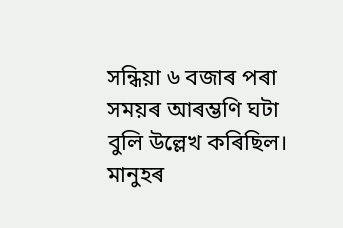সন্ধিয়া ৬ বজাৰ পৰা সময়ৰ আৰম্ভণি ঘটা বুলি উল্লেখ কৰিছিল। মানুহৰ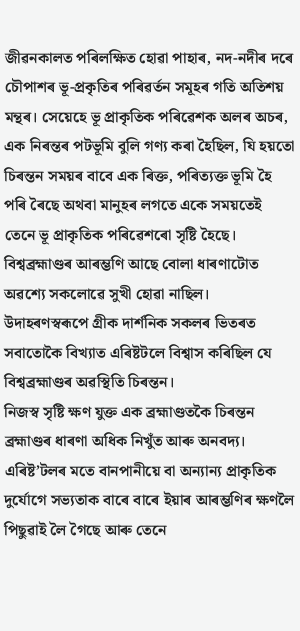জীৱনকালত পৰিলক্ষিত হোৱা পাহাৰ, নদ-নদীৰ দৰে চৌপাশৰ ভূ-প্ৰকৃতিৰ পৰিৱৰ্তন সমূহৰ গতি অতিশয় মন্থৰ। সেয়েহে ভূ প্ৰাকৃতিক পৰিৱেশক অলৰ অচৰ, এক নিৰন্তৰ পটভূমি বুলি গণ্য কৰা হৈছিল, যি হয়তো চিৰন্তন সময়ৰ বাবে এক ৰিক্ত, পৰিত্যক্ত ভূমি হৈ পৰি ৰৈছে অথবা মানুহৰ লগতে একে সময়তেই তেনে ভূ প্ৰাকৃতিক পৰিৱেশৰো সৃষ্টি হৈছে।
বিশ্বব্ৰহ্মাণ্ডৰ আৰম্ভণি আছে বোলা ধাৰণাটোত অৱশ্যে সকলোৱে সুখী হোৱা নাছিল। উদাহৰণস্বৰূপে গ্ৰীক দাৰ্শনিক সকলৰ ভিতৰত সবাতোকৈ বিখ্যাত এৰিষ্টটলে বিশ্বাস কৰিছিল যে বিশ্বব্ৰহ্মাণ্ডৰ অৱস্থিতি চিৰন্তন।
নিজস্ব সৃষ্টি ক্ষণ যুক্ত এক ব্ৰহ্মাণ্ডতকৈ চিৰন্তন ব্ৰহ্মাণ্ডৰ ধাৰণা অধিক নিখুঁত আৰু অনবদ্য। এৰিষ্ট’টলৰ মতে বানপানীয়ে বা অন্যান্য প্ৰাকৃতিক দুৰ্যোগে সভ্যতাক বাৰে বাৰে ইয়াৰ আৰম্ভণিৰ ক্ষণলৈ পিছুৱাই লৈ গৈছে আৰু তেনে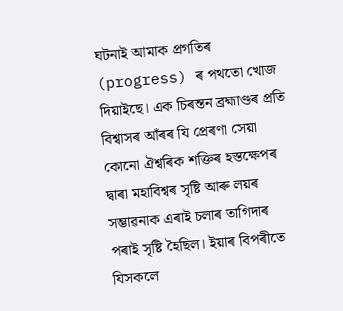ঘটনাই আমাক প্ৰগতিৰ (progress) ৰ পথতো খোজ দিয়াইছে। এক চিৰন্তন ব্ৰহ্মাণ্ডৰ প্ৰতি বিশ্বাসৰ আঁৰৰ যি প্ৰেৰণা সেয়া কোনো ঐশ্বৰিক শক্তিৰ হস্তক্ষেপৰ দ্বাৰা মহাবিশ্বৰ সৃষ্টি আৰু লয়ৰ সম্ভাৱনাক এৰাই চলাৰ তাগিদাৰ পৰাই সৃষ্টি হৈছিল। ইয়াৰ বিপৰীতে যিসকলে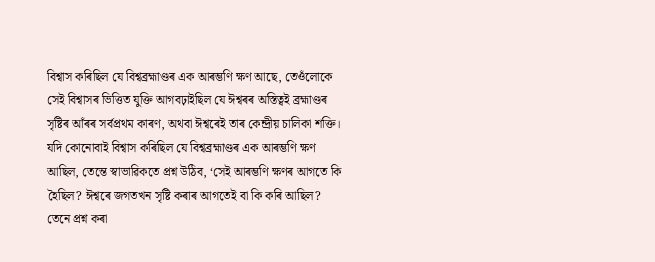বিশ্বাস কৰিছিল যে বিশ্বব্ৰহ্মাণ্ডৰ এক আৰম্ভণি ক্ষণ আছে, তেওঁলোকে সেই বিশ্বাসৰ ভিত্তিত যুক্তি আগবঢ়াইছিল যে ঈশ্বৰৰ অস্তিত্বই ব্ৰহ্মাণ্ডৰ সৃষ্টিৰ আঁৰৰ সৰ্বপ্ৰথম কাৰণ, অথবা ঈশ্বৰেই তাৰ কেন্দ্ৰীয় চালিকা শক্তি।
যদি কোনোবাই বিশ্বাস কৰিছিল যে বিশ্বব্ৰহ্মাণ্ডৰ এক আৰম্ভণি ক্ষণ আছিল, তেন্তে স্বাভাৱিকতে প্ৰশ্ন উঠিব, ‘সেই আৰম্ভণি ক্ষণৰ আগতে কি হৈছিল? ঈশ্বৰে জগতখন সৃষ্টি কৰাৰ আগতেই বা কি কৰি আছিল? তেনে প্ৰশ্ন কৰা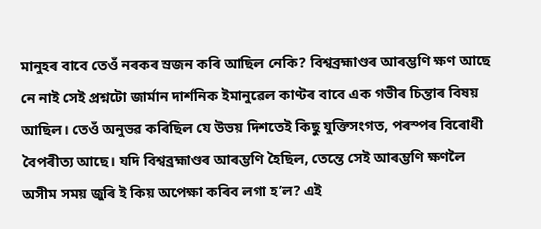মানুহৰ বাবে তেওঁ নৰকৰ স্ৰজন কৰি আছিল নেকি? বিশ্বব্ৰহ্মাণ্ডৰ আৰম্ভণি ক্ষণ আছে নে নাই সেই প্ৰশ্নটো জাৰ্মান দাৰ্শনিক ইমানুৱেল কাণ্টৰ বাবে এক গভীৰ চিন্তাৰ বিষয় আছিল। তেওঁ অনুভৱ কৰিছিল যে উভয় দিশতেই কিছু যুক্তিসংগত, পৰস্পৰ বিৰোধী বৈপৰীত্য আছে। যদি বিশ্বব্ৰহ্মাণ্ডৰ আৰম্ভণি হৈছিল, তেন্তে সেই আৰম্ভণি ক্ষণলৈ অসীম সময় জুৰি ই কিয় অপেক্ষা কৰিব লগা হ’ল? এই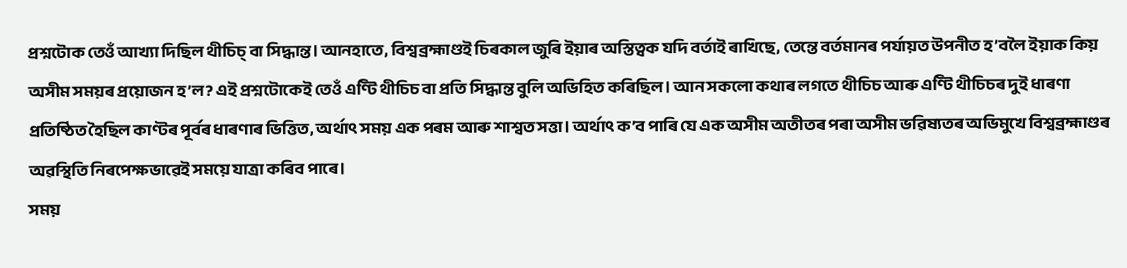প্ৰশ্নটোক তেওঁ আখ্যা দিছিল থীচিচ্ বা সিদ্ধান্ত। আনহাতে, বিশ্বব্ৰহ্মাণ্ডই চিৰকাল জুৰি ইয়াৰ অস্তিত্বক যদি বৰ্তাই ৰাখিছে, তেন্তে বৰ্তমানৰ পৰ্যায়ত উপনীত হ’বলৈ ইয়াক কিয় অসীম সময়ৰ প্ৰয়োজন হ’ল? এই প্ৰশ্নটোকেই তেওঁ এণ্টি থীচিচ বা প্ৰতি সিদ্ধান্ত বুলি অভিহিত কৰিছিল। আন সকলো কথাৰ লগতে থীচিচ আৰু এণ্টি থীচিচৰ দুই ধাৰণা প্ৰতিষ্ঠিত হৈছিল কাণ্টৰ পূৰ্বৰ ধাৰণাৰ ভিত্তিত, অৰ্থাৎ সময় এক পৰম আৰু শাশ্বত সত্তা। অৰ্থাৎ ক’ব পাৰি যে এক অসীম অতীতৰ পৰা অসীম ভৱিষ্যতৰ অভিমুখে বিশ্বব্ৰহ্মাণ্ডৰ অৱস্থিতি নিৰপেক্ষভাৱেই সময়ে যাত্ৰা কৰিব পাৰে।
সময়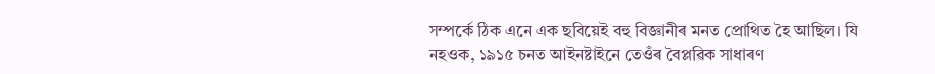সম্পৰ্কে ঠিক এনে এক ছবিয়েই বহু বিজ্ঞানীৰ মনত প্ৰোথিত হৈ আছিল। যি নহওক, ১৯১৫ চনত আইনষ্টাইনে তেওঁৰ বৈপ্লৱিক সাধাৰণ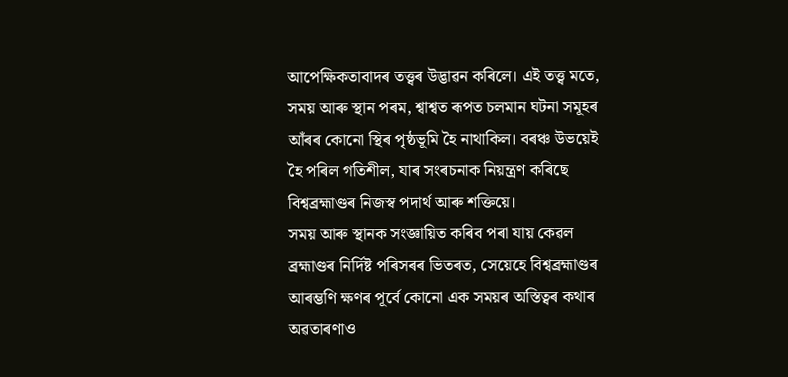আপেক্ষিকতাবাদৰ তত্ত্বৰ উদ্ভাৱন কৰিলে। এই তত্ত্ব মতে, সময় আৰু স্থান পৰম, শ্বাশ্বত ৰূপত চলমান ঘটনা সমূহৰ আঁৰৰ কোনো স্থিৰ পৃষ্ঠভূমি হৈ নাথাকিল। বৰঞ্চ উভয়েই হৈ পৰিল গতিশীল, যাৰ সংৰচনাক নিয়ন্ত্ৰণ কৰিছে বিশ্বব্ৰহ্মাণ্ডৰ নিজস্ব পদাৰ্থ আৰু শক্তিয়ে।
সময় আৰু স্থানক সংজ্ঞায়িত কৰিব পৰা যায় কেৱল ব্ৰহ্মাণ্ডৰ নিৰ্দিষ্ট পৰিসৰৰ ভিতৰত, সেয়েহে বিশ্বব্ৰহ্মাণ্ডৰ আৰম্ভণি ক্ষণৰ পূৰ্বে কোনো এক সময়ৰ অস্তিত্বৰ কথাৰ অৱতাৰণাও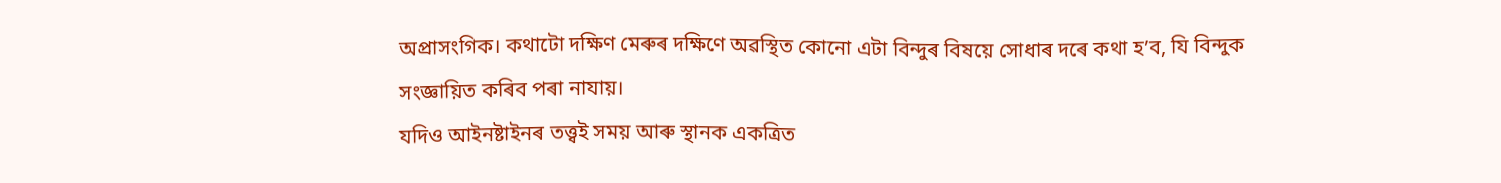অপ্ৰাসংগিক। কথাটো দক্ষিণ মেৰুৰ দক্ষিণে অৱস্থিত কোনো এটা বিন্দুৰ বিষয়ে সোধাৰ দৰে কথা হ’ব, যি বিন্দুক সংজ্ঞায়িত কৰিব পৰা নাযায়।
যদিও আইনষ্টাইনৰ তত্ত্বই সময় আৰু স্থানক একত্ৰিত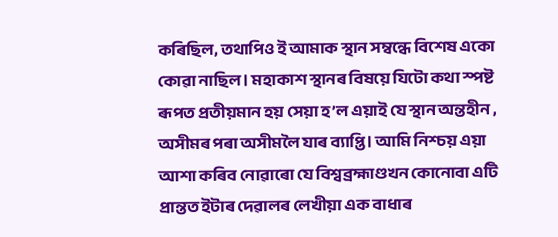কৰিছিল, তথাপিও ই আমাক স্থান সম্বন্ধে বিশেষ একো কোৱা নাছিল। মহাকাশ স্থানৰ বিষয়ে যিটো কথা স্পষ্ট ৰূপত প্ৰতীয়মান হয় সেয়া হ’ল এয়াই যে স্থান অন্তহীন , অসীমৰ পৰা অসীমলৈ যাৰ ব্যাপ্তি। আমি নিশ্চয় এয়া আশা কৰিব নোৱাৰো যে বিশ্বব্ৰহ্মাণ্ডখন কোনোবা এটি প্ৰান্তত ইটাৰ দেৱালৰ লেখীয়া এক বাধাৰ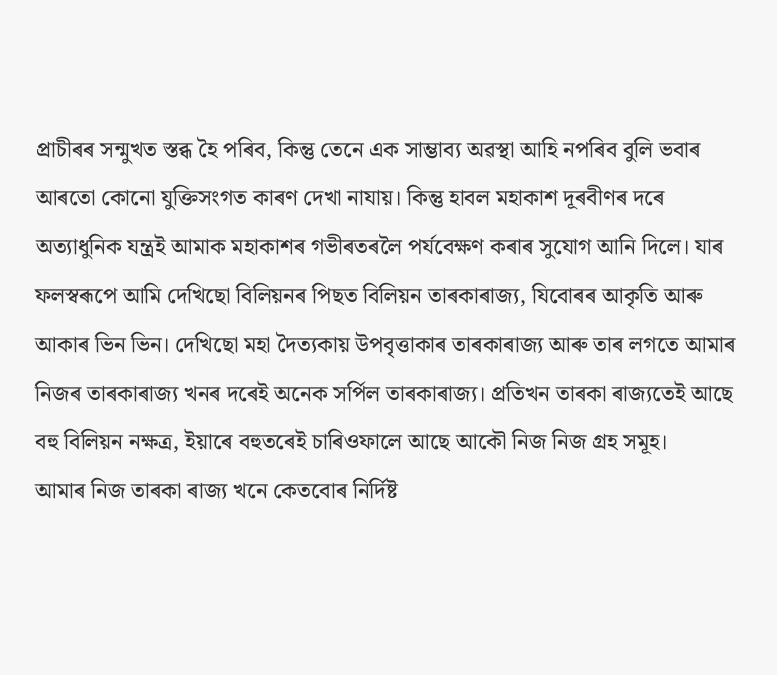প্ৰাচীৰৰ সন্মুখত স্তব্ধ হৈ পৰিব, কিন্তু তেনে এক সাম্ভাব্য অৱস্থা আহি নপৰিব বুলি ভবাৰ আৰতো কোনো যুক্তিসংগত কাৰণ দেখা নাযায়। কিন্তু হাবল মহাকাশ দূৰবীণৰ দৰে অত্যাধুনিক যন্ত্ৰই আমাক মহাকাশৰ গভীৰতৰলৈ পৰ্যবেক্ষণ কৰাৰ সুযোগ আনি দিলে। যাৰ ফলস্বৰূপে আমি দেখিছো বিলিয়নৰ পিছত বিলিয়ন তাৰকাৰাজ্য, যিবোৰৰ আকৃতি আৰু আকাৰ ভিন ভিন। দেখিছো মহা দৈত্যকায় উপবৃত্তাকাৰ তাৰকাৰাজ্য আৰু তাৰ লগতে আমাৰ নিজৰ তাৰকাৰাজ্য খনৰ দৰেই অনেক সৰ্পিল তাৰকাৰাজ্য। প্ৰতিখন তাৰকা ৰাজ্যতেই আছে বহু বিলিয়ন নক্ষত্ৰ, ইয়াৰে বহুতৰেই চাৰিওফালে আছে আকৌ নিজ নিজ গ্ৰহ সমূহ।
আমাৰ নিজ তাৰকা ৰাজ্য খনে কেতবোৰ নিৰ্দিষ্ট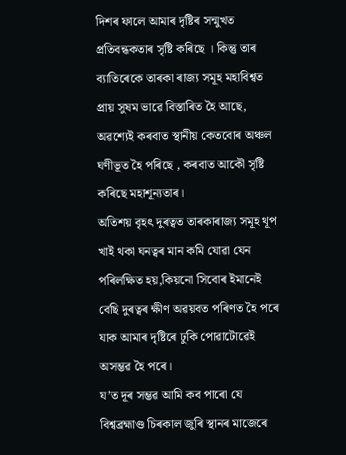দিশৰ ফালে আমাৰ দৃষ্টিৰ সন্মুখত প্ৰতিবন্ধকতাৰ সৃষ্টি কৰিছে । কিন্তু তাৰ ব্যাতিৰেকে তাৰকা ৰাজ্য সমূহ মহাবিশ্বত প্ৰায় সুষম ভাৱে বিস্তাৰিত হৈ আছে, অৱশ্যেই কৰবাত স্থানীয় কেতবোৰ অঞ্চল ঘণীভূত হৈ পৰিছে , কৰবাত আকৌ সৃষ্টি কৰিছে মহাশূন্যতাৰ।
অতিশয় বৃহৎ দুৰত্বত তাৰকাৰাজ্য সমূহ থূপ খাই থকা ঘনত্বৰ মান কমি যোৱা যেন পৰিলক্ষিত হয়,কিয়নো সিবোৰ ইমানেই বেছি দুৰত্বৰ ক্ষীণ অৱয়বত পৰিণত হৈ পৰে যাক আমাৰ দৃষ্টিৰে ঢুকি পোৱাটোৱেই অসম্ভৱ হৈ পৰে।
য’ত দূৰ সম্ভৱ আমি কব পাৰো যে বিশ্বব্ৰহ্মাণ্ড চিৰকাল জুৰি স্থানৰ মাজেৰে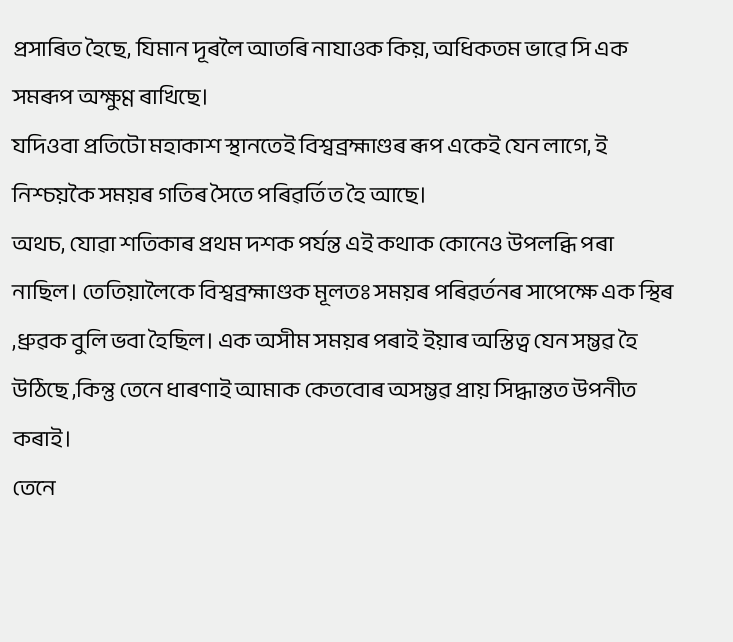প্ৰসাৰিত হৈছে, যিমান দূৰলৈ আতৰি নাযাওক কিয়, অধিকতম ভাৱে সি এক সমৰূপ অক্ষুণ্ণ ৰাখিছে।
যদিওবা প্ৰতিটো মহাকাশ স্থানতেই বিশ্বব্ৰহ্মাণ্ডৰ ৰূপ একেই যেন লাগে, ই নিশ্চয়কৈ সময়ৰ গতিৰ সৈতে পৰিৱৰ্তিত হৈ আছে।
অথচ, যোৱা শতিকাৰ প্ৰথম দশক পৰ্যন্ত এই কথাক কোনেও উপলব্ধি পৰা নাছিল। তেতিয়ালৈকে বিশ্বব্ৰহ্মাণ্ডক মূলতঃ সময়ৰ পৰিৱৰ্তনৰ সাপেক্ষে এক স্থিৰ ,ধ্ৰুৱক বুলি ভবা হৈছিল। এক অসীম সময়ৰ পৰাই ইয়াৰ অস্তিত্ব যেন সম্ভৱ হৈ উঠিছে ,কিন্তু তেনে ধাৰণাই আমাক কেতবোৰ অসম্ভৱ প্ৰায় সিদ্ধান্তত উপনীত কৰাই।
তেনে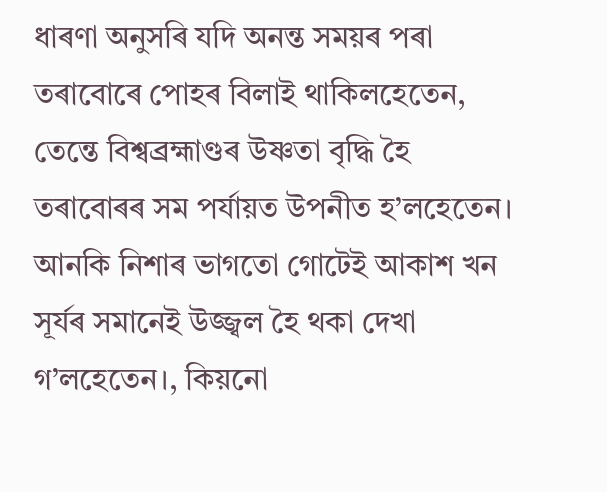ধাৰণা অনুসৰি যদি অনন্ত সময়ৰ পৰা তৰাবোৰে পোহৰ বিলাই থাকিলহেতেন, তেন্তে বিশ্বব্ৰহ্মাণ্ডৰ উষ্ণতা বৃদ্ধি হৈ তৰাবোৰৰ সম পৰ্যায়ত উপনীত হ’লহেতেন। আনকি নিশাৰ ভাগতো গোটেই আকাশ খন সূৰ্যৰ সমানেই উজ্জ্বল হৈ থকা দেখা গ’লহেতেন।, কিয়নো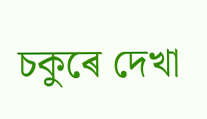চকুৰে দেখা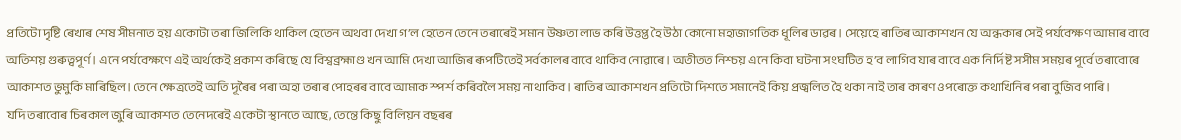প্ৰতিটো দৃষ্টি ৰেখাৰ শেষ সীমনাত হয় একোটা তৰা জিলিকি থাকিল হেতেন অথবা দেখা গ’ল হেতেন তেনে তৰাৰেই সমান উষ্ণতা লাভ কৰি উত্তপ্ত হৈ উঠা কোনো মহাজাগতিক ধূলিৰ ডাৱৰ। সেয়েহে ৰাতিৰ আকাশখন যে অন্ধকাৰ সেই পৰ্যবেক্ষণ আমাৰ বাবে অতিশয় গুৰুত্বপূৰ্ণ। এনে পৰ্যবেক্ষণে এই অৰ্থকেই প্ৰকাশ কৰিছে যে বিশ্বব্ৰহ্মাণ্ড খন আমি দেখা আজিৰ ৰূপটিতেই সৰ্বকালৰ বাবে থাকিব নোৱাৰে। অতীতত নিশ্চয় এনে কিবা ঘটনা সংঘটিত হ’ব লাগিব যাৰ বাবে এক নিৰ্দিষ্ট সসীম সময়ৰ পূৰ্বে তৰাবোৰে আকাশত ভুমুকি মাৰিছিল। তেনে ক্ষেত্ৰতেই অতি দূৰৈৰ পৰা অহা তৰাৰ পোহৰৰ বাবে আমাক স্পৰ্শ কৰিবলৈ সময় নাথাকিব। ৰাতিৰ আকাশখন প্ৰতিটো দিশতে সমানেই কিয় প্ৰজ্বলিত হৈ থকা নাই তাৰ কাৰণ ওপৰোক্ত কথাখিনিৰ পৰা বুজিব পাৰি।
যদি তৰাবোৰ চিৰকাল জুৰি আকাশত তেনেদৰেই একেটা স্থানতে আছে, তেন্তে কিছু বিলিয়ন বছৰৰ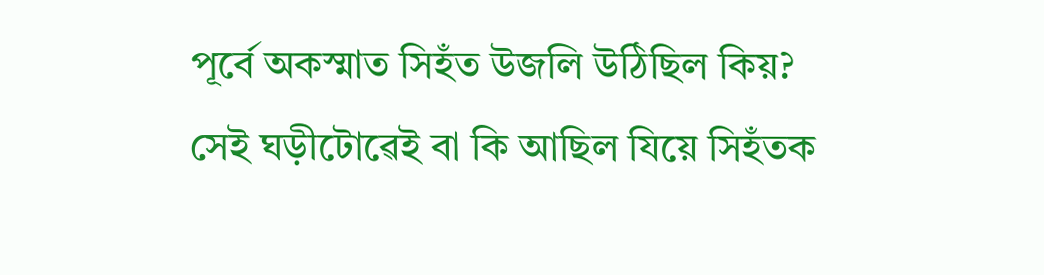পূৰ্বে অকস্মাত সিহঁত উজলি উঠিছিল কিয়? সেই ঘড়ীটোৱেই বা কি আছিল যিয়ে সিহঁতক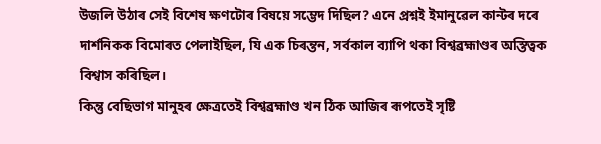উজলি উঠাৰ সেই বিশেষ ক্ষণটোৰ বিষয়ে সম্ভেদ দিছিল? এনে প্ৰশ্নই ইমানুৱেল কান্টৰ দৰে দাৰ্শনিকক বিমোৰত পেলাইছিল, যি এক চিৰন্তন, সৰ্বকাল ব্যাপি থকা বিশ্বব্ৰহ্মাণ্ডৰ অস্তিত্বক বিশ্বাস কৰিছিল।
কিন্তু বেছিভাগ মানুহৰ ক্ষেত্ৰতেই বিশ্বব্ৰহ্মাণ্ড খন ঠিক আজিৰ ৰূপতেই সৃষ্টি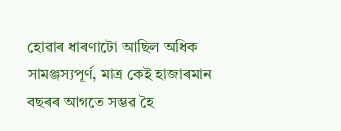হোৱাৰ ধাৰণাটো আছিল অধিক সামঞ্জস্যপূৰ্ণ, মাত্ৰ কেই হাজাৰমান বছৰৰ আগতে সম্ভৱ হৈ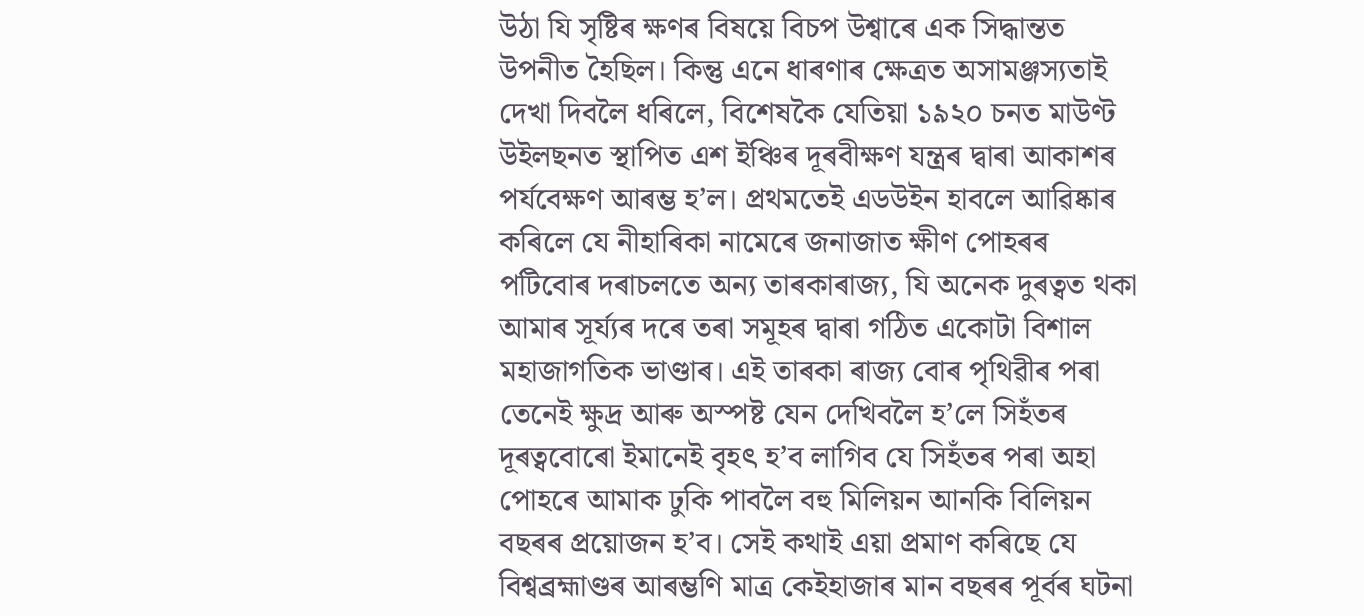উঠা যি সৃষ্টিৰ ক্ষণৰ বিষয়ে বিচপ উশ্বাৰে এক সিদ্ধান্তত উপনীত হৈছিল। কিন্তু এনে ধাৰণাৰ ক্ষেত্ৰত অসামঞ্জস্যতাই দেখা দিবলৈ ধৰিলে, বিশেষকৈ যেতিয়া ১৯২০ চনত মাউণ্ট উইলছনত স্থাপিত এশ ইঞ্চিৰ দূৰবীক্ষণ যন্ত্ৰৰ দ্বাৰা আকাশৰ পৰ্যবেক্ষণ আৰম্ভ হ’ল। প্ৰথমতেই এডউইন হাবলে আৱিষ্কাৰ কৰিলে যে নীহাৰিকা নামেৰে জনাজাত ক্ষীণ পোহৰৰ পটিবোৰ দৰাচলতে অন্য তাৰকাৰাজ্য, যি অনেক দুৰত্বত থকা আমাৰ সূৰ্য্যৰ দৰে তৰা সমূহৰ দ্বাৰা গঠিত একোটা বিশাল মহাজাগতিক ভাণ্ডাৰ। এই তাৰকা ৰাজ্য বোৰ পৃথিৱীৰ পৰা তেনেই ক্ষুদ্ৰ আৰু অস্পষ্ট যেন দেখিবলৈ হ’লে সিহঁতৰ দূৰত্ববোৰো ইমানেই বৃহৎ হ’ব লাগিব যে সিহঁতৰ পৰা অহা পোহৰে আমাক ঢুকি পাবলৈ বহু মিলিয়ন আনকি বিলিয়ন বছৰৰ প্ৰয়োজন হ’ব। সেই কথাই এয়া প্ৰমাণ কৰিছে যে বিশ্বব্ৰহ্মাণ্ডৰ আৰম্ভণি মাত্ৰ কেইহাজাৰ মান বছৰৰ পূৰ্বৰ ঘটনা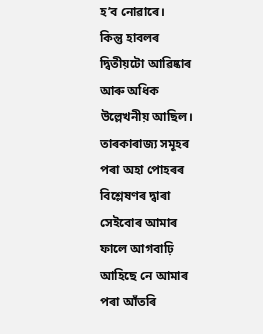হ’ব নোৱাৰে।
কিন্তু হাবলৰ দ্বিতীয়টো আৱিষ্কাৰ আৰু অধিক উল্লেখনীয় আছিল। তাৰকাৰাজ্য সমূহৰ পৰা অহা পোহৰৰ বিশ্লেষণৰ দ্বাৰা সেইবোৰ আমাৰ ফালে আগবাঢ়ি আহিছে নে আমাৰ পৰা আঁতৰি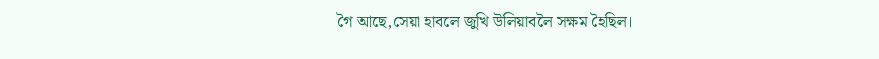গৈ আছে,সেয়া হাবলে জুখি উলিয়াবলৈ সক্ষম হৈছিল।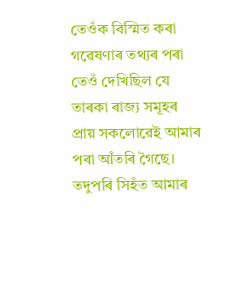তেওঁক বিস্মিত কৰা গৱেষণাৰ তথ্যৰ পৰা তেওঁ দেখিছিল যে তাৰকা ৰাজ্য সমূহৰ প্ৰায় সকলোৱেই আমাৰ পৰা আঁতৰি গৈছে। তদুপৰি সিহঁত আমাৰ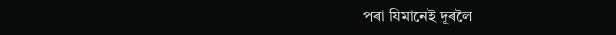পৰা যিমানেই দূৰলৈ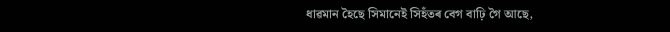ধাৱমান হৈছে সিমানেই সিহঁতৰ বেগ বাঢ়ি গৈ আছে,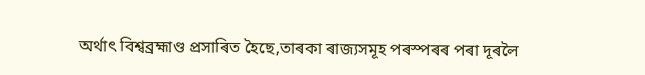অৰ্থাৎ বিশ্বব্ৰহ্মাণ্ড প্ৰসাৰিত হৈছে,তাৰকা ৰাজ্যসমূহ পৰস্পৰৰ পৰা দূৰলৈ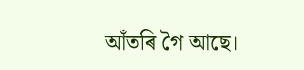আঁতৰি গৈ আছে।